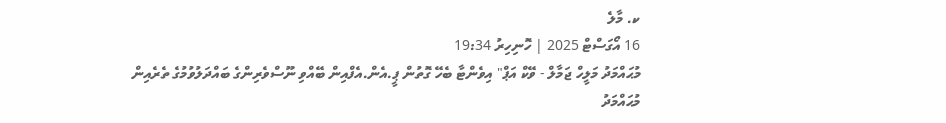ކ. މާލެ
16 އޯގަސްޓް 2025 | ހޮނިހިރު 19:34
މުޙައްމަދު މަލީހް ޖަމާލް - ވޭކް އަޕް" އިވެންޓާ ބެހޭ ގޮތުން ޕީ.އެން.އެފްއިން ބޭއްވި ނޫސްވެރިންގެ ބައްދަލުވުމުގެ ތެރެއިން
މުޙައްމަދު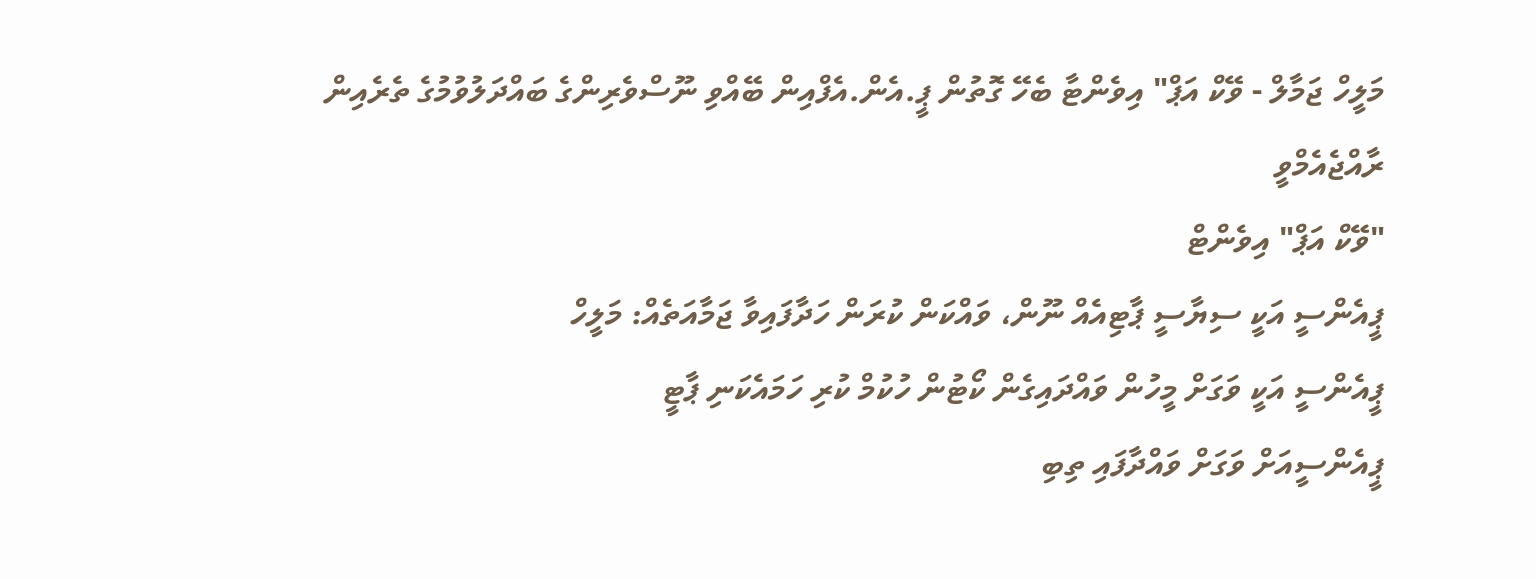މަލީހް ޖަމާލް - ވޭކް އަޕް" އިވެންޓާ ބެހޭ ގޮތުން ޕީ.އެން.އެފްއިން ބޭއްވި ނޫސްވެރިންގެ ބައްދަލުވުމުގެ ތެރެއިން
ރާއްޖެއެމްވީ
"ވޭކް އަޕް" އިވެންޓް
ޕީއެންސީ އަކީ ސިޔާސީ ޕާޓިއެއް ނޫން، ވައްކަން ކުރަން ހަދާފައިވާ ޖަމާއަތެއް: މަލީހް
ޕީއެންސީ އަކީ ވަގަށް މީހުން ވައްދައިގެން ކޯޓުން ހުކުމް ކުރި ހަމައެކަނި ޕާޓީ
ޕީއެންސީއަށް ވަގަށް ވައްދާފައި ތިބި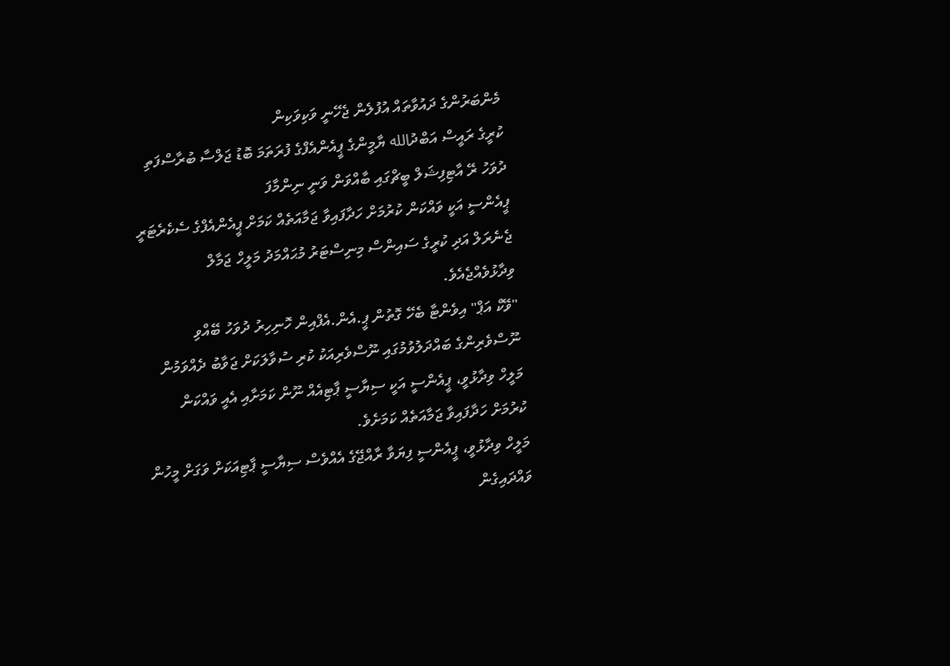މެންބަރުންގެ ދައުވާތައް އުފުލެން ޖެހޭނީ ވަކިވަކިން
ކުރީގެ ރައީސް އަބްދުالله ޔާމީންގެ ޕީއެންއެފްގެ ފުރަތަމަ ބޮޑު ޖަލްސާ ބުރާސްފަތި ދުވަހު ރޭ އާޓިފިޝަލް ބީޗްގައި ބާއްވަން ވަނީ ނިންމާފަ
ޕީއެންސީ އަކީ ވައްކަން ކުރުމަށް ހަދާފައިވާ ޖަމާއަތެއް ކަމަށް ޕީއެންއެފްގެ ސެކެރެޓަރީ ޖެނެރަލް އަދި ކުރީގެ ސައިންސް މިނިސްޓަރު މުޙައްމަދު މަލީހް ޖަމާލް ވިދާޅުވެއްޖެއެވެ.
"ވޭކް އަޕް" އިވެންޓާ ބެހޭ ގޮތުން ޕީ.އެން.އެފްއިން ހޮނިހިރު ދުވަހު ބޭއްވި ނޫސްވެރިންގެ ބައްދަލުވުމުގައި ނޫސްވެރިއަކު ކުރި ސުވާލަކަށް ޖަވާބު ދެއްވަމުން މަލީހް ވިދާޅުވީ، ޕީއެންސީ އަކީ ސިޔާސީ ޕާޓިއެއް ނޫން ކަމަށާއި އެއީ ވައްކަން ކުރުމަށް ހަދާފައިވާ ޖަމާއަތެއް ކަމަށެވެ.
މަލީހް ވިދާޅުވީ، ޕީއެންސީ ފިޔަވާ ރާއްޖޭގެ އެއްވެސް ސިޔާސީ ޕާޓިއަކަށް ވަގަށް މީހުން ވައްދައިގެން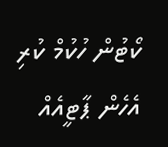ކޯޓުން ހުކުމް ކުރި އެހެން ޕާޓީއެއް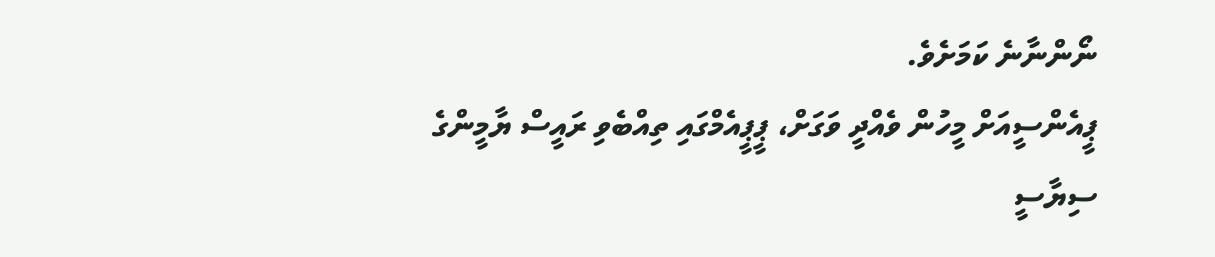ނޯންނާނެ ކަމަށެވެ.
ޕީއެންސީއަށް މީހުން ވެއްދީ ވަގަށް، ޕީޕީއެމްގައި ތިއްބެވި ރައީސް ޔާމީންގެ ސިޔާސީ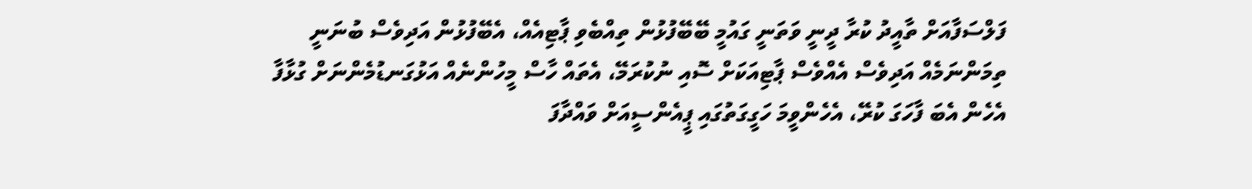ފަލްސަފާއަށް ތާއީދު ކުރާ ދީނީ ވަތަނީ ގައުމީ ބޭބޭފުޅުން ތިއްބެވި ޕާޓިއެއް، އެބޭފުޅުން އަދިވެސް ބުނަނީ ތިމަންނަމެއް އަދިވެސް އެއްވެސް ޕާޓިއަކަށް ސޮއި ނުކުރަމޭ، އެތައް ހާސް މީހުންނެއް އަޅުގަނޑުމެންނަށް ގުޅާފާ އެހެން އެބަ ފާހަގަ ކުރޭ، އެހެންވީމަ ހަގީގަތުގައި ޕީއެންސީއަށް ވައްދާފަ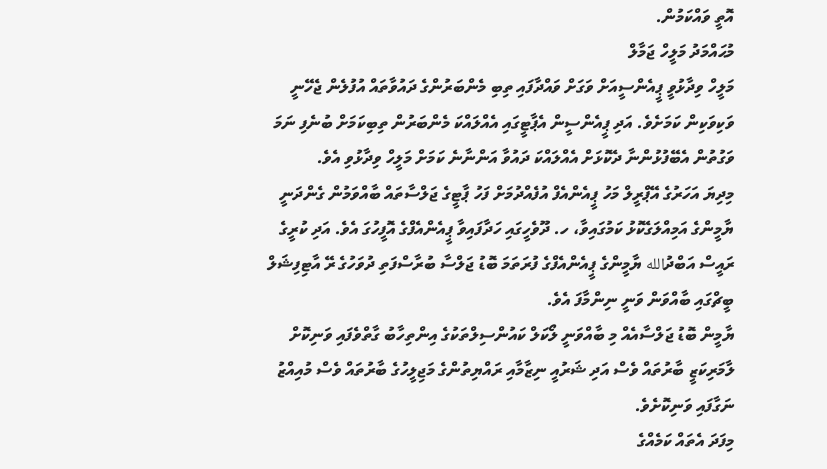އޮތީ ވައްކަމުން.
މުޙައްމަދު މަލީހް ޖަމާލް
މަލީހް ވިދާޅުވީ ޕީއެންސީއަށް ވަގަށް ވައްދާފައި ތިބި މެންބަރުންގެ ދައުވާތައް އުފުލެން ޖެހޭނީ ވަކިވަކިން ކަމަށެވެ. އަދި ޕީއެންސީން އެޕާޓީގައި އެއްލައްކަ މެންބަރުން ތިބިކަމަށް ބުނެފި ނަމަ ވަގުތުން އެބޭފުޅުންނާ ދެކޮޅަށް އެއްލައްކަ ދައުވާ އަންނާނެ ކަމަށް މަލީހް ވިދާޅުވި އެވެ.
މިދިޔަ އަހަރުގެ އޭޕްރީލް މަހު ޕީއެންއެފް އުފެއްދުމަށް ފަހު ޕާޓީގެ ޖަލްސާތައް ބާއްވަމުން ގެންދަނީ ޔާމީންގެ އަމިއްލަގެކޮޅު ކަމުގައިވާ، ހ. ދޫވެހީގައި ހަދާފައިވާ ޕީއެންއެފްގެ އޮފީހުގަ އެވެ. އަދި ކުރީގެ ރައީސް އަބްދުالله ޔާމީންގެ ޕީއެންއެފްގެ ފުރަތަމަ ބޮޑު ޖަލްސާ ބުރާސްފަތި ދުވަހުގެ ރޭ އާޓިފިޝަލް ބީޗްގައި ބާއްވަން ވަނީ ނިންމާފަ އެވެ.
ޔާމީން ބޮޑު ޖަލްސާއެއް މި ބާއްވަނީ ލޯކަލް ކައުންސިލްތަކުގެ އިންތިހާބު ގާތްވެފައި ވަނިކޮށް ލާމަރިކަޒީ ބާރުތައް ވެސް އަދި ޝަރުއީ ނިޒާމާއި ރައްޔިތުންގެ މަޖިލީހުގެ ބާރުތައް ވެސް މުއިއްޒު ނަގާފައި ވަނިކޮށެވެ.
މިފަދަ އެތައް ކަމެއްގެ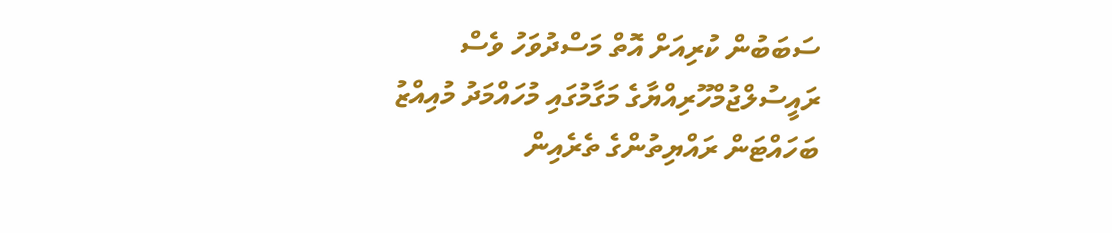ސަބަބުން ކުރިއަށް އޮތް މަސްދުވަހު ވެސް ރައީސުލްޖުމްހޫރިއްޔާގެ މަގާމުގައި މުހައްމަދު މުއިއްޒު ބަހައްޓަން ރައްޔިތުންގެ ތެރެއިން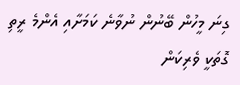ގިނަ މީހުން ބޭނުން ނުވާނެ ކަމަށާއި އެންމެ ރީތި ގޮތަކީ ވެރިކަން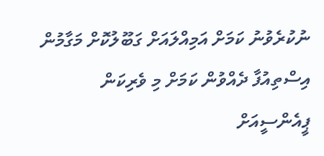ނުކުރެވުނު ކަމަށް އަމިއްލައަށް ގަބޫލުކޮށް މަގާމުން އިސްތިއުފާ ދެއްވުން ކަމަށް މި ވެރިކަން ޕީއެންސީއަށް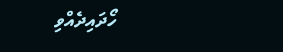ހޯދައިދެއްވި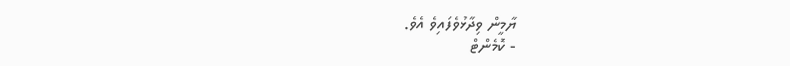ޔާމީން ވިދާޅުވެފައިވެ އެވެ.
- ކޮމެންޓް